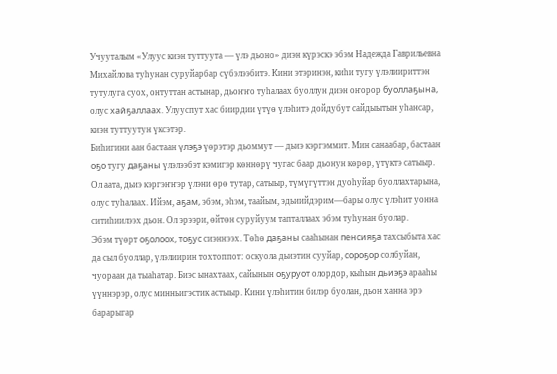Учууталым «Улуус киэн туттуута — үлэ дьоно» диэн күрэскэ эбэм Надежда Гаврильевна Михайлова туһунан суруйарбар сүбэлээбитэ. Кини этэринэн, киһи тугу үлэлиириттэн тутулуга суох, онтуттан астынар, дьоҥҥо туһалаах буоллун диэн оҥорор буоллаҕына, олус хайҕаллаах. Улууспут хас биирдии үтүө үлэһитэ дойдубут сайдыытын уһансар, киэн туттуутун үксэтэр.
Биһигини аан бастаан үлэҕэ үөрэтэр дьоммут — дьиэ кэргэммит. Мин санаабар, бастаан оҕо тугу даҕаны үлэлээбэт кэмигэр көннөрү чугас баар дьонун көрөр, үтүктэ сатыыр. Ол аата, дьиэ кэргэҥҥэр үлэни өрө тутар, сатыыр, түмүгүттэн дуоһуйар буоллахтарына, олус туһалаах. Ийэм, аҕам, эбэм, эһэм, таайым, эдьиийдэрим—бары олус үлэһит уонна ситиһиилээх дьон. Ол эрээри, өйтөн суруйуум тапталлаах эбэм туһунан буолар.
Эбэм түөрт оҕолоох, тоҕус сиэннээх. Төһө даҕаны сааһынан пенсияҕа тахсыбыта хас да сыл буоллар, үлэлиирин тохтоппот: оскуола дьиэтин сууйар, сороҕор солбуйан, чуораан да тыаһатар. Биэс ынахтаах, сайынын оҕуруот олордор, кыһын дьиэҕэ арааһы үүннэрэр, олус минньигэстик астыыр. Кини үлэһитин билэр буолан, дьон ханна эрэ барарыгар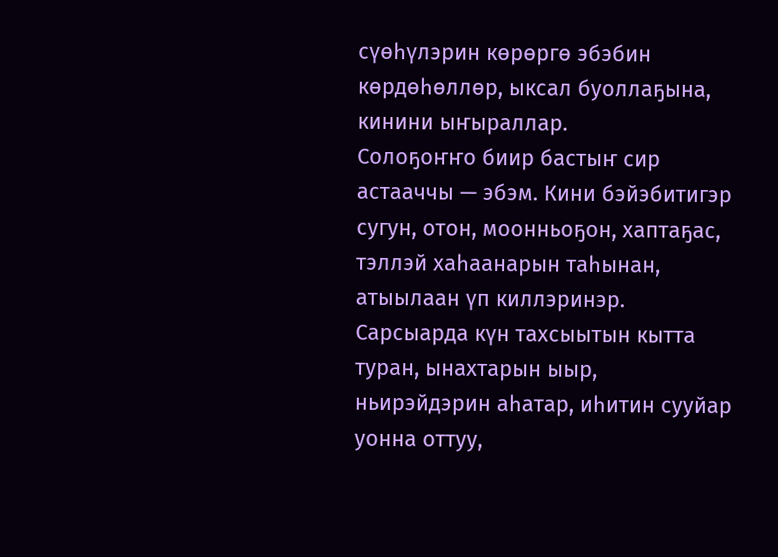сүөһүлэрин көрөргө эбэбин көрдөһөллөр, ыксал буоллаҕына, кинини ыҥыраллар.
Солоҕоҥҥо биир бастыҥ сир астааччы — эбэм. Кини бэйэбитигэр сугун, отон, моонньоҕон, хаптаҕас, тэллэй хаһаанарын таһынан, атыылаан үп киллэринэр. Сарсыарда күн тахсыытын кытта туран, ынахтарын ыыр, ньирэйдэрин аһатар, иһитин сууйар уонна оттуу,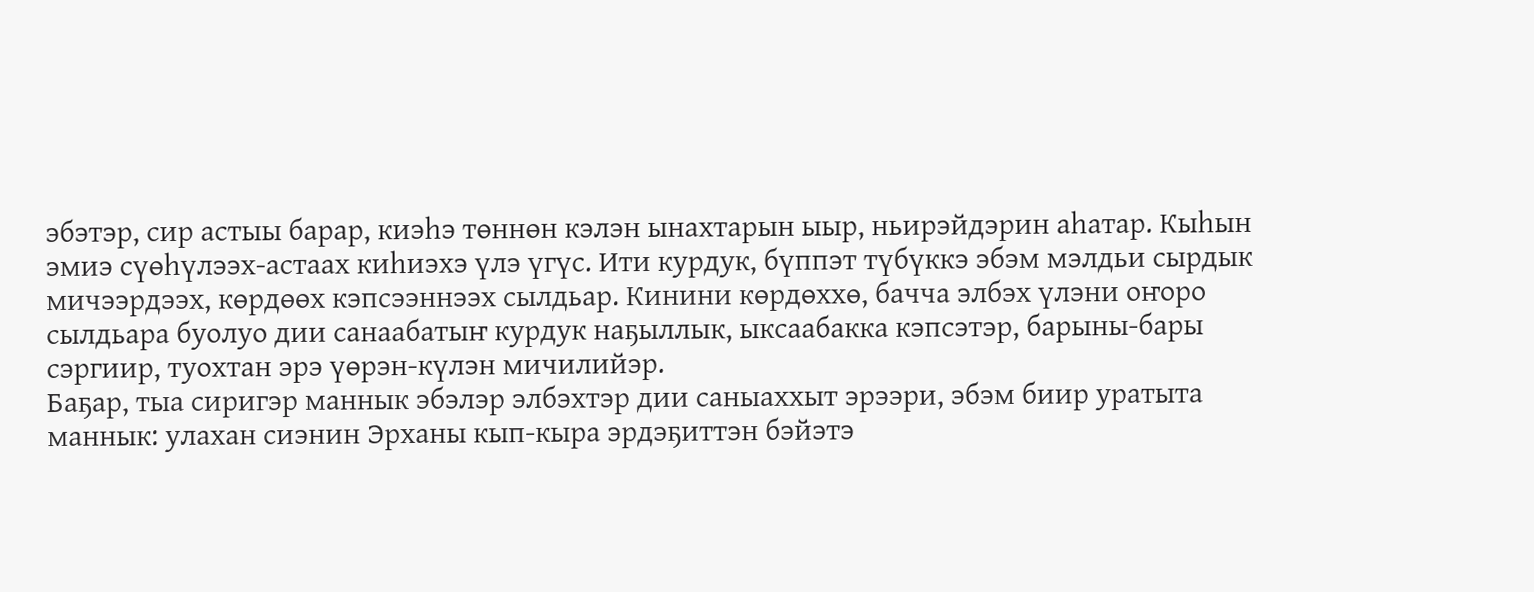эбэтэр, сир астыы барар, киэһэ төннөн кэлэн ынахтарын ыыр, ньирэйдэрин аһатар. Кыһын эмиэ сүөһүлээх-астаах киһиэхэ үлэ үгүс. Ити курдук, бүппэт түбүккэ эбэм мэлдьи сырдык мичээрдээх, көрдөөх кэпсээннээх сылдьар. Кинини көрдөххө, бачча элбэх үлэни оҥоро сылдьара буолуо дии санаабатыҥ курдук наҕыллык, ыксаабакка кэпсэтэр, барыны-бары сэргиир, туохтан эрэ үөрэн-күлэн мичилийэр.
Баҕар, тыа сиригэр маннык эбэлэр элбэхтэр дии саныаххыт эрээри, эбэм биир уратыта маннык: улахан сиэнин Эрханы кып-кыра эрдэҕиттэн бэйэтэ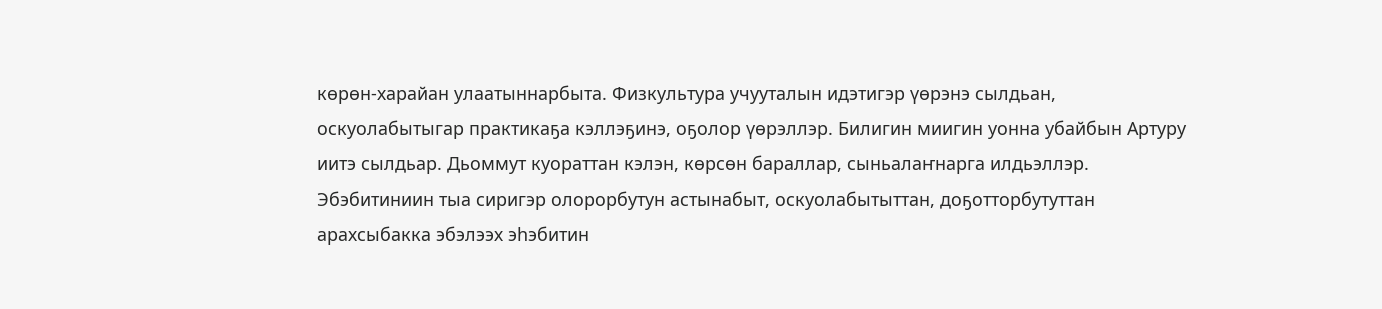көрөн-харайан улаатыннарбыта. Физкультура учууталын идэтигэр үөрэнэ сылдьан, оскуолабытыгар практикаҕа кэллэҕинэ, оҕолор үөрэллэр. Билигин миигин уонна убайбын Артуру иитэ сылдьар. Дьоммут куораттан кэлэн, көрсөн бараллар, сыньалаҥнарга илдьэллэр. Эбэбитиниин тыа сиригэр олорорбутун астынабыт, оскуолабытыттан, доҕотторбутуттан арахсыбакка эбэлээх эһэбитин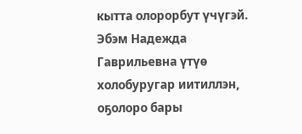кытта олорорбут үчүгэй.
Эбэм Надежда Гаврильевна үтүө холобуругар иитиллэн, оҕолоро бары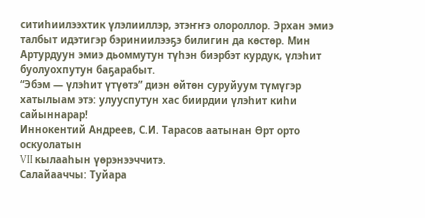ситиһиилээхтик үлэлииллэр, этэҥҥэ олороллор. Эрхан эмиэ талбыт идэтигэр бэриниилээҕэ билигин да көстөр. Мин Артурдуун эмиэ дьоммутун түһэн биэрбэт курдук, үлэһит буолуохпутун баҕарабыт.
“Эбэм — үлэһит үтүөтэ” диэн өйтөн суруйуум түмүгэр хатылыам этэ: улууспутун хас биирдии үлэһит киһи сайыннарар!
Иннокентий Андреев, С.И. Тарасов аатынан Өрт орто оскуолатын
VII кылааһын үөрэнээччитэ.
Салайааччы: Туйара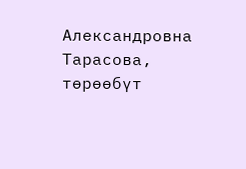Александровна Тарасова,
төрөөбүт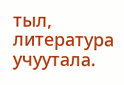тыл, литература учуутала.